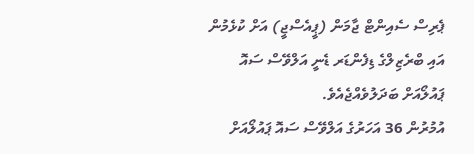ޕެރިސް ސެއިންޓް ޖާމަން (ޕީއެސްޖީ) އަށް ކުޅެމުން އައި ބްރެޒިލްގެ ޑިފެންޑަރ ޑެނީ އަލްވޭސް ސައޮ ޕައުލޯއަށް ބަދަލުވެއްޖެއެވެ.
އުމުރުން 36 އަހަރުގެ އަލްވޭސް ސައޮ ޕައުލޯއަށް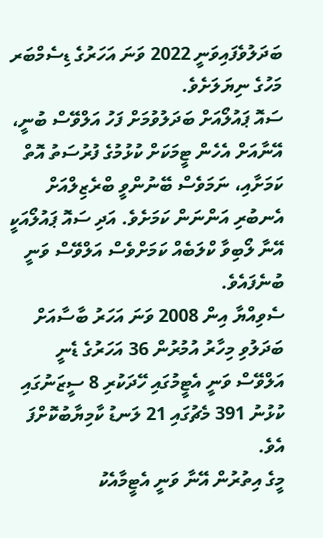ބަދަލުވެފައިވަނީ 2022 ވަނަ އަހަރުގެ ޑިސެމްބަރ މަހުގެ ނިޔަލަށެވެ.
ސައޮ ޕައުލޯއަށް ބަދަލުވުމަށް ފަހު އަލްވޭސް ބުނީ، އޭނާއަށް އެހެން ޓީމަކަށް ކުޅުމުގެ ފުރުސަތު އޮތް ކަމަށާއި، ނަމަވެސް ބޭނުންވީ ބްރެޒިލްއަށް އެނބުރި އަންނަން ކަމަށެވެ. އަދި ސައޮ ޕައުލޯއަކީ އޭނާ ލޯބިވާ ކްލަބެއް ކަމަށްވެސް އަލްވޭސް ވަނީ ބުނެފައެވެ.
ސެވިއްޔާ އިން 2008 ވަނަ އަހަރު ބާސާއަށް ބަދަލުވި މިހާރު އުމުރުން 36 އަހަރުގެ ޑެނީ އަލްވޭސް ވަނީ އެޓީމުގައި ހޭދަކުރި 8 ސީޒަނުގައި ކުޅުނު 391 މެޗުގައި 21 ލަނޑު ކާމިޔާބުކޮށްފަ އެވެ.
މީގެ އިތުރުން އޭނާ ވަނީ އެޓީމާއެކު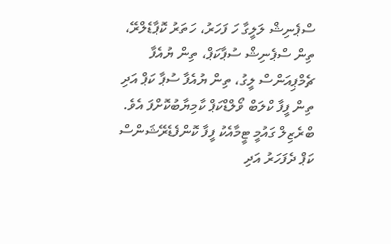ސްޕެނިޝް ލަލީގާ ހަ ފަހަރު، ހަތަރު ކޮޕާޑެލްރޭ، ތިން ސްޕެނިޝް ސުޕާކަޕް، ތިން ޔުއެފާ ޗެމްޕިއަންސް ލީގު، ތިން ޔުއެފާ ސުޕާ ކަޕް އަދި ތިން ފީފާ ކްލަބް ވޯލްޑްކަޕް ކާމިޔާބުކޮށްފަ އެވެ.
ބްރެޒިލް ގައުމީ ޓީމާއެކު ފީފާ ކޮންފެޑެރޭޝަންސް ކަޕް ދެފަހަރު އަދި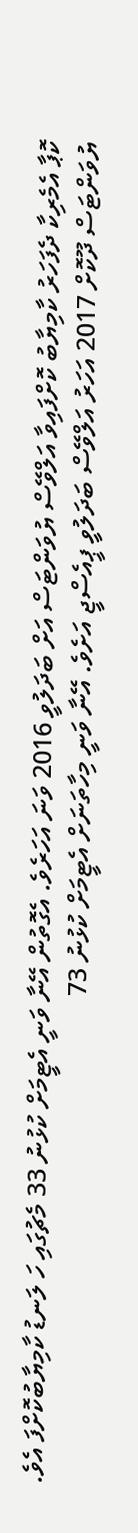ކޮޕާ އެމެރިކާ ދެފަހަރު ކާމިޔާބު ކޮށްފައިވާ އަލްވޭސް ޔުވަންޓަސް އަށް ބަދަލުވީ 2016 ވަނަ އަހަރެވެ. އެގޮތުން އޭނާ ވަނީ އެޓީމަށް ކުޅުނު 33 މެޗުގައި ހަ ލަނޑު ކާމިޔާބުކޮށްފަ އެވެ.
ޔުވަންޓަސް ދޫކޮށް 2017 އަހަރު އަލްވޭސް ބަދަލުވީ ޕީއެސްޖީ އަށެވެ. އޭނާ ވަނީ މިހާތަނަށް އެޓީމަށް ކުޅުނު 73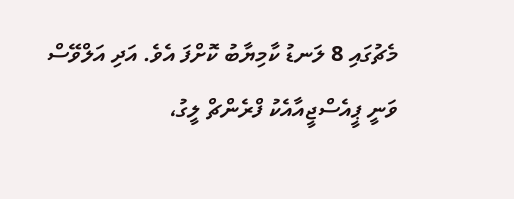މެޗުގައި 8 ލަނޑު ކާމިޔާބު ކޮށްފަ އެވެ. އަދި އަލްވޭސް ވަނީ ޕީއެސްޖީއާއެކު ފްރެންޗް ލީގު،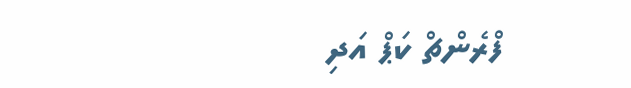ފްރެންޗް ކަޕް އަދި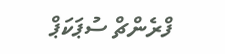ފްރެންޗް ސުޕަކަޕް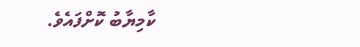ކާމިޔާބު ކޮށްފައެވެ.